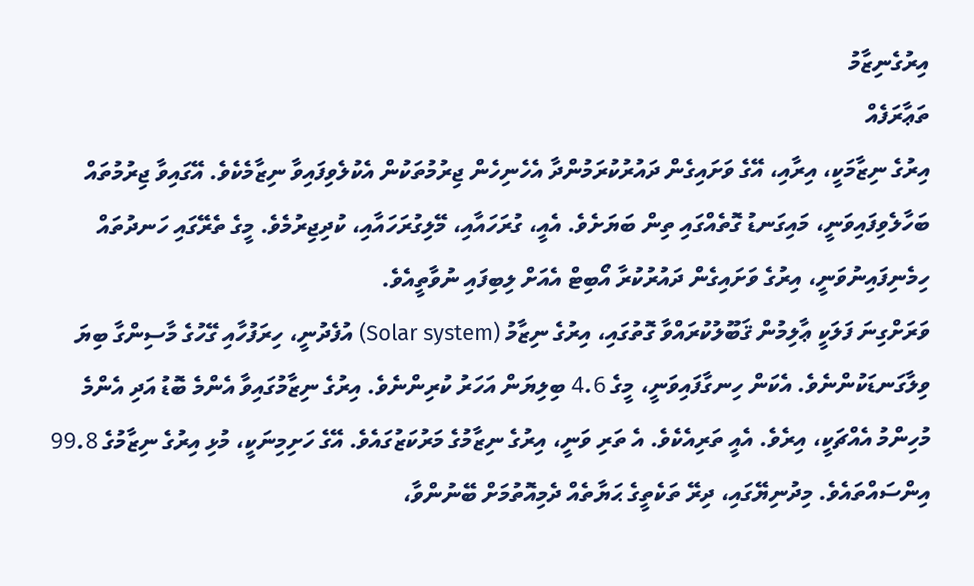އިރުގެނިޒާމު
ތަޢާރަފެއް
އިރުގެ ނިޒާމަކީ، އިރާއި، އޭގެ ވަށައިގެން ދައުރުކުރަމުންދާ އެހެނިހެން ޖިރުމުތަކުން އެކުލެވިފައިވާ ނިޒާމެކެވެ. އޭގައިވާ ޖިރުމުތައް ބަހާލެވިފައިވަނީ، މައިގަނޑު ގޮތެއްގައި ތިން ބަޔަށެވެ. އެއީ، ގުރަހައާއި، މޭލިގުރަހައާއި، ކުދިޖިރުމެވެ. މީގެ ތެރޭގައި ހަނދުތައް ހިމެނިފައިނުވަނީ، އިރުގެ ވަށައިގެން ދައުރުކުރާ އޯބިޓް އެއަށް ލިބިފައި ނުވާތީއެވެ.
ވަރަށްގިނަ ފަލަކީ ޢާލިމުން ޤަބޫލުކުރައްވާ ގޮތުގައި، އިރުގެ ނިޒާމު (Solar system) އުފެދުނީ، ހިރަފުހާއި ގޭހުގެ މާސިންގާ ބިޔަ ވިލާގަނޑަކުންނެވެ. އެކަން ހިނގާފައިވަނީ، މީގެ 4.6 ބިލިޔަން އަހަރު ކުރިންނެވެ. އިރުގެ ނިޒާމުގައިވާ އެންމެ ބޮޑު އަދި އެންމެ މުހިންމު އެއްޗަކީ، އިރެވެ. އެއީ ތަރިއެކެވެ. އެ ތަރި ވަނީ، އިރުގެ ނިޒާމުގެ މަރުކަޒުގައެވެ. އޭގެ ހަށިމިނަކީ، މުޅި އިރުގެ ނިޒާމުގެ 99.8 އިންސައްތައެވެ. މިދުނިޔޭގައި، ދިރޭ ތަކެތީގެ ޙަޔާތެއް ދެމިއޮތުމަށް ބޭނުންވާ،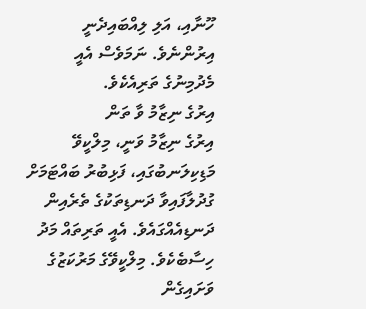ހޫނާއި، އަލި ލިއްބައިދެނީ އިރުންނެވެ. ނަމަވެސް އެއީ މެދުމިނުގެ ތަރިއެކެވެ.
އިރުގެ ނިޒާމު ވާ ތަން
އިރުގެ ނިޒާމު ވަނީ، މިލްކީވޭ މަޑިކިލަނބުގައި، ފަޅިބުރު ބައްޓަމަށް ގުދުލާފައިވާ ދަނޑިތަކުގެ ތެރެއިން ދަނޑިއެއްގައެވެ. އެއީ ތަރިތައް މަދު ހިސާބެކެވެ. މިލްކީވޭގެ މަރުކަޒުގެ ވަށައިގެން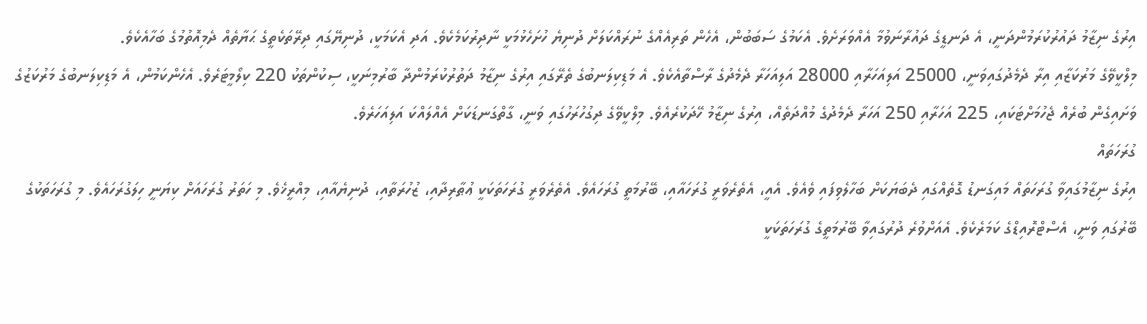އިރުގެ ނިޒާމު ދައުރުކުރަމުންދަނީ، އެ ދަނޑީގެ ދައުރާނަވުމާ އެއްވަރަށެވެ. އެކަމުގެ ސަބަބުން، އެހެން ތަރިއެއްގެ ނުރައްކަލަށް ދުނިޔެ ހުށަހެޅުމަކީ ނާދިރުކަމެކެވެ. އަދި އެކަމަކީ، ދުނިޔޭގައި ދިރޭތަކެތީގެ ޙަޔާތެއް ދެމިއޮތުމުގެ ބަހާއެކެވެ.
މިލްކީވޭގެ މަރުކަޒާއި އިރާ ދެމެދުގައިވަނީ، 25000 އަލިއަހަރާއި 28000 އަލިއަހަރާ ދެމެދުގެ ރާސްތާއެކެވެ. އެ މަޑިކިލަނބުގެ ތެރޭގައި އިރުގެ ނިޒާމު ދަތުރުކުރަމުންދާ ބާރުމިނަކީ، ސިކުންތަކު 220 ކިލޯމީޓަރެވެ. އެހެންކަމުން، އެ މަޑިކިލަނބުގެ މަރުކަޒުގެ ވަށައިގެން ބުރެއް ޖެހުމަށްޓަކައި، 225 އަހަރާއި 250 އަހަރާ ދެމެދުގެ މުއްދަތެއް، އިރުގެ ނިޒާމު ހޭދަކުރެއެވެ. މިލްކީވޭގެ ދިގުހުރަހުގައި ވަނީ، ގާތްގަނޑަކަށް އެއްލައްކަ އަލިއަހަރެވެ.
ގުރަހަތައް
އިރުގެ ނިޒާމުގައިވާ ގުރަހަތައް މައިގަނޑު ގޮތެއްގައި ދެބަޔަކަށް ބަހާލެވިފައި ވެއެވެ. އެއީ، އެތެރެވަރީ ގުރަހައާއި، ބޭރުމަތީ ގުރަހައެވެ. އެތެރެވަރީ ގުރަހަތަކަކީ ޢުޠާރިދާއި، ޒުހުރަތާއި، ދުނިޔެއާއި، މިއްރީޚެވެ. މި ހަތަރު ގުރަހައަށް ކިޔަނީ ހިލަގުރަހައެވެ. މި ގުރަހަތަކުގެ ބޭރުގައި ވަނީ، އެސްޓްރޮއިޑްގެ ކަމަރެކެވެ. އެއަށްވުރެ ދުރުގައިވާ ބޭރުމަތީގެ ގުރަހަތަކަކީ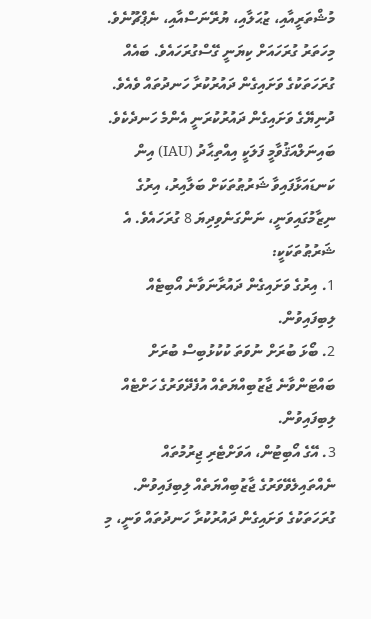މުޝްތަރީއާއި، ޒުޙަލާއި، ޔުރޭނަސްއާއި، ނެޕްޗޫނެވެ. މިހަތަރު ގުރަހައަށް ކިޔަނީ ގޭސްގުރަހައެވެ. ބައެއް ގުރަހަތަކުގެ ވަށައިގެން ދައުރުކުރާ ހަނދުތައް ވެއެވެ. ދުނިޔޭގެ ވަށައިގެން ދައުރުކުރަނީ އެންމެ ހަނދެކެވެ.
ބައިނަލްއަޤުވާމީ ފަލަކީ އިއްތިޙާދު (IAU) އިން ކަނޑައަޅާފައިވާ ޝަރުޠުތަކަށް ބަލާއިރު، އިރުގެ ނިޒާމުގައިވަނީ، ނަންގަނެވިދިޔަ 8 ގުރަހައެވެ. އެ ޝަރުޠުތަކަކީ:
1. އިރުގެ ވަށައިގެން ދައުރާނަވާނެ އޯބިޓެއް ލިބިފައިވުން.
2. ބޯޅަ ބުރަށް ނުވަތަ ކުކުޅުބިސް ބުރަށް ބައްޓަންވާނެ ޖާޒުބިއްޔަތެއް އުފެދޭވަރުގެ ހަށްޓެއް ލިބިފައިވުން.
3. އޭގެ އޯބިޓުން، އަވަށްޓެރި ޖިރުމުތައް ނެއްތައިލެވޭވަރުގެ ޖާޒުބިއްޔަތެއް ލިބިފައިވުން.
ގުރަހަތަކުގެ ވަށައިގެން ދައުރުކުރާ ހަނދުތައް ވަނީ، މި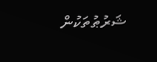ޝަރުޠުތަކުން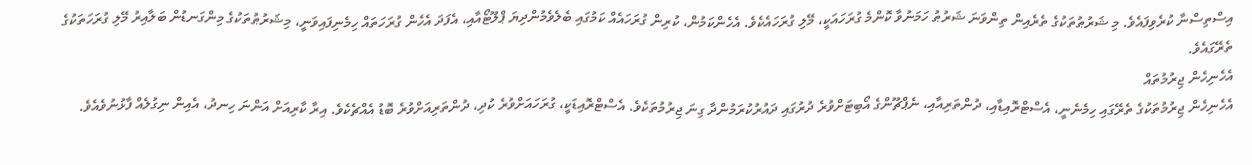އިސްތިސްނާ ކުރެވިފައެވެ. މި ޝަރުޠުތަކުގެ ތެރެއިން ތިންވަނަ ޝަރުޠު ހަމަނުވާ ކޮންމެ ގުރަހައަކީ، މޭލި ގުރަހައެކެވެ. އެހެންކަމުން، ކުރިން ގުރަހައެއް ކަމުގައި ބެލެވެމުންދިޔަ ޕްލޫޓޯއާއި، އެފަދަ އެހެން ގުރަހަތައް ހިމެނިފައިވަނީ، މިޝަރުޠުތަކުގެ މިންގަނޑުން ބަލާއިރު މޭލި ގުރަހަތަކުގެ ތެރޭގައެވެ.
އެހެނިހެން ޖިރުމުތައް
އެހެނިހެން ޖިރުމުތަކުގެ ތެރޭގައި ހިމެނެނީ، އެސްޓްރޮއިޑާއި، ދުންތަރިއާއި، ނެޕްޗޫންގެ އޯބިޓަށްވުރެ ދުރުގައި ދައުރުކުރަމުންދާ ގިނަ ޖިރުމުތަކެވެ. އެސްޓްރޮއިޑަކީ، ގުރަހައަށްވުރެ ކުދި، ދުންތަރިއަށްވުރެ ބޮޑު އެއްޗެކެވެ. އިރާ ކާރިއަށް އަންނަ ހިނދު، އެއިން ނިގުލެއް ފާޅުނުވެއެވެ.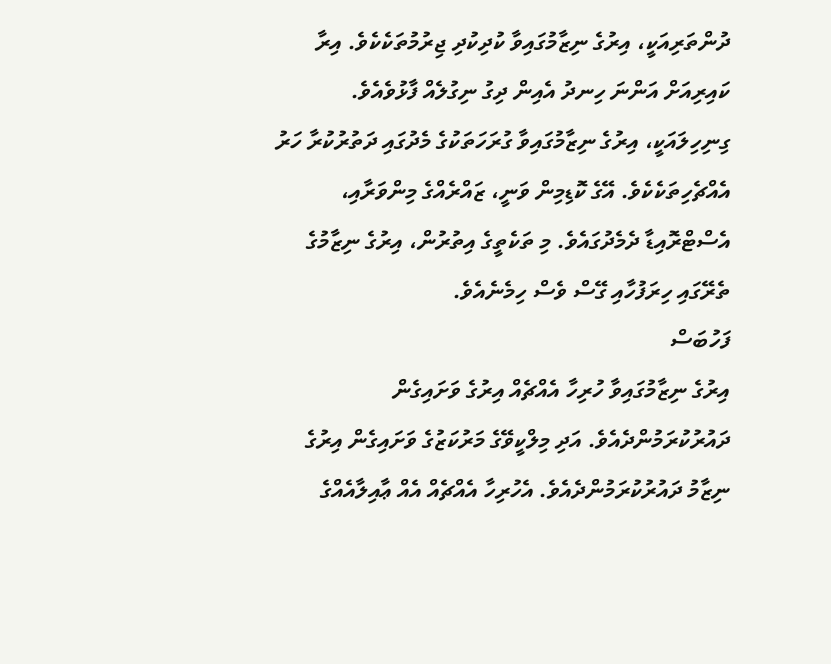ދުންތަރިއަކީ، އިރުގެ ނިޒާމުގައިވާ ކުދިކުދި ޖިރުމުތަކެކެވެ. އިރާ ކައިރިއަށް އަންނަ ހިނދު އެއިން ދިގު ނިގުލެއް ފާޅުވެއެވެ. ގިނިހިލައަކީ، އިރުގެ ނިޒާމުގައިވާ ގުރަހަތަކުގެ މެދުގައި ދަތުރުކުރާ ހަރު އެއްޗެހިތަކެކެވެ. އޭގެ ކޮޑިމިން ވަނީ، ޒައްރެއްގެ މިންވަރާއި، އެސްޓްރޮއިޑާ ދެމެދުގައެވެ. މި ތަކެތީގެ އިތުރުން، އިރުގެ ނިޒާމުގެ ތެރޭގައި ހިރަފުހާއި ގޭސް ވެސް ހިމެނެއެވެ.
ފަހުބަސް
އިރުގެ ނިޒާމުގައިވާ ހުރިހާ އެއްޗެއް އިރުގެ ވަށައިގެން ދައުރުކުރަމުންދެއެވެ. އަދި މިލްކީވޭގެ މަރުކަޒުގެ ވަށައިގެން އިރުގެ ނިޒާމު ދައުރުކުރަމުންދެއެވެ. އެހުރިހާ އެއްޗެއް އެއް ޢާއިލާއެއްގެ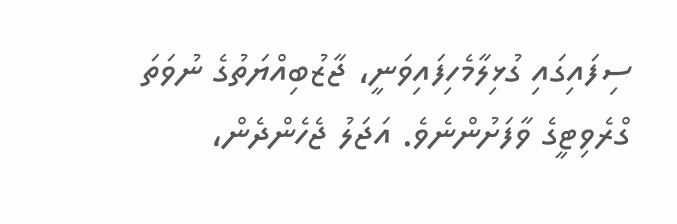ސިފައިގައި ގުޅިލާމެހިފައިވަނީ، ޖާޒުބިއްޔަތުގެ ނުވަތަ ގްރެވިޓީގެ ވާފަށުންނެވެ. އަޖަލު ޖެހެންދެން،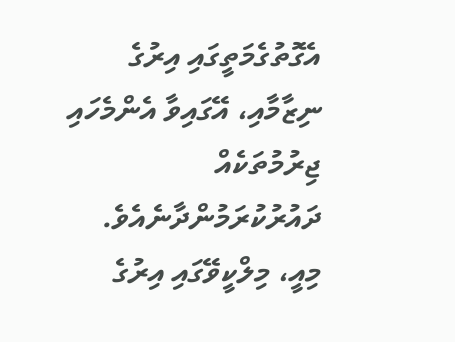އެގޮތުގެމަތީގައި އިރުގެ ނިޒާމާއި، އޭގައިވާ އެންމެހައި ޖިރުމުތަކެއް ދައުރުކުރަމުންދާނެއެވެ.
މިއީ، މިލްކީވޭގައި އިރުގެ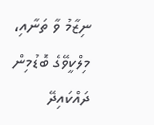ނިޒާމު ވާ ތަނާއި، މިލްކީވޭގެ ބޮޑުމިން ދައްކައިދޭ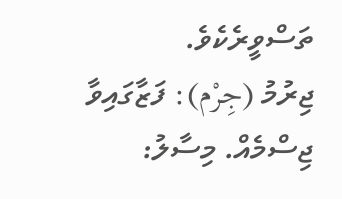ތަސްވީރެކެވެ.
ޖިރުމު (جِرْم): ފަޒާގައިވާ ޖިސްމެއް. މިސާލު: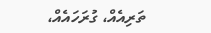ތަރިއެއް، ގުރަހައެއް،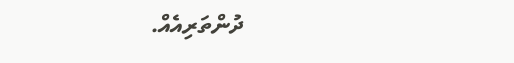ދުންތަރިއެއް.